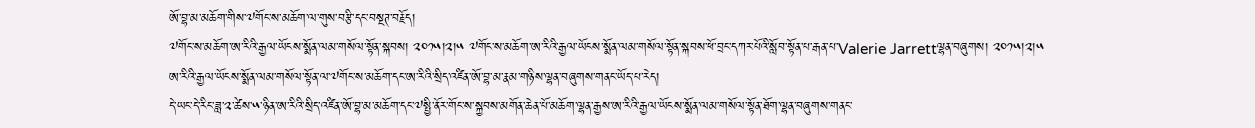ཨོ་བྷ་མ་མཆོག་གིས་༧གོང་ས་མཆོག་ལ་གུས་བརྩི་དང་བསྔཊ་བརྗོད།
༧གོང་ས་མཆོག་ཨ་རིའི་རྒྱལ་ཡོངས་སྨོན་ལམ་གསོལ་སྟོན་སྐབས། ༢༠༡༥།༢།༥ ༧གོང་ས་མཆོག་ཨ་རིའི་རྒྱལ་ཡོངས་སྨོན་ལམ་གསོལ་སྟོན་སྐབས་ཕོ་བྲང་དཀར་པོའི་སློབ་སྟོན་པ་རྒན་པ་Valerie Jarrettལྷན་བཞུགས། ༢༠༡༥།༢།༥
ཨ་རིའི་རྒྱལ་ཡོངས་སྨོན་ལམ་གསོལ་སྟོན་ལ་༧གོང་ས་མཆོག་དང་ཨ་རིའི་སྲིད་འཛིན་ཨོ་བྷ་མ་རྣམ་གཉིས་ལྷན་བཞུགས་གནང་ཡོད་པ་རེད།
དེ་ཡང་དེ་རིང་ཟླ་༢་ཚེས་༥་ཉིན་ཨ་རིའི་སྲིད་འཛིན་ཨོ་བྷ་མ་མཆོག་དང་༧སྤྱི་ནོར་གོང་ས་སྐྱབས་མགོན་ཆེན་པོ་མཆོག་ལྷན་རྒྱས་ཨ་རིའི་རྒྱལ་ཡོངས་སྨོན་ལམ་གསོལ་སྟོན་ཐོག་ལྷན་བཞུགས་གནང་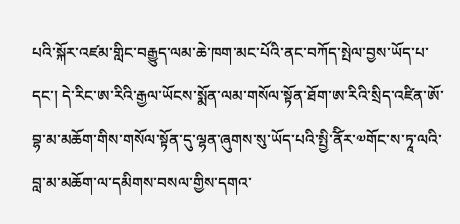པའི་སྐོར་འཛམ་གླིང་བརྒྱུད་ལམ་ཆེ་ཁག་མང་པོའི་ནང་བཀོད་སྤེལ་བྱས་ཡོད་པ་དང་། དེ་རིང་ཨ་རིའི་རྒྱལ་ཡོངས་སྨོན་ལམ་གསོལ་སྟོན་ཐོག་ཨ་རིའི་སྲིད་འཛིན་ཨོ་བྷ་མ་མཆོག་གིས་གསོལ་སྟོན་དུ་ལྷན་ཞུགས་སུ་ཡོད་པའི་སྤྱི་ནོིར་༧གོང་ས་ཏཱ་ལའི་བླ་མ་མཆོག་ལ་དམིགས་བསལ་གྱིས་དགའ་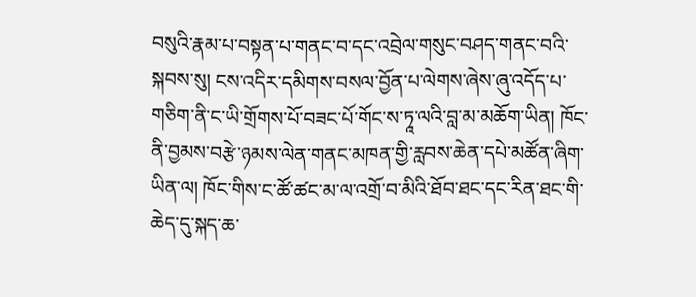བསུའི་རྣམ་པ་བསྟན་པ་གནང་བ་དང་འབྲེལ་གསུང་བཤད་གནང་བའི་སྐབས་སུ། ངས་འདིར་དམིགས་བསལ་བྱོན་པ་ལེགས་ཞེས་ཞུ་འདོད་པ་གཅིག་ནི་ང་ཡི་གྲོགས་པོ་བཟང་པོ་གོང་ས་ཏཱ་ལའི་བླ་མ་མཆོག་ཡིན། ཁོང་ནི་བྱམས་བརྩེ་ཉམས་ལེན་གནང་མཁན་གྱི་རླབས་ཆེན་དཔེ་མཚོན་ཞིག་ཡིན་ལ། ཁོང་གིས་ང་ཚོ་ཚང་མ་ལ་འགྲོ་བ་མིའི་ཐོབ་ཐང་དང་རིན་ཐང་གི་ཆེད་དུ་སྐད་ཆ་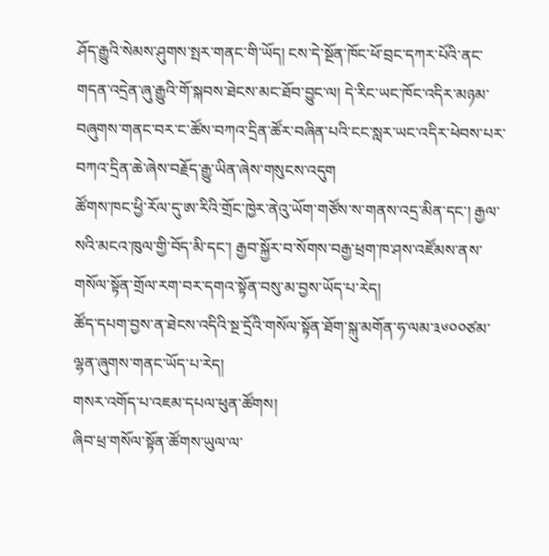ཤོད་རྒྱུའི་སེམས་ཤུགས་སྤར་གནང་གི་ཡོད། ངས་དེ་སྔོན་ཁོང་ཕོ་བྲང་དཀར་པོའི་ནང་གདན་འདྲེན་ཞུ་རྒྱུའི་གོ་སྐབས་ཐེངས་མང་ཐོབ་བྱུང་ལ། དེ་རིང་ཡང་ཁོང་འདིར་མཉམ་བཞུགས་གནང་བར་ང་ཚོས་བཀའ་དྲིན་ཚོར་བཞིན་པའི་ངང་སླར་ཡང་འདིར་ཕེབས་པར་བཀའ་དྲིན་ཆེ་ཞེས་བརྗོད་རྒྱུ་ཡིན་ཞེས་གསུངས་འདུག
ཚོགས་ཁང་ཕྱི་རོལ་དུ་ཨ་རིའི་གྲོང་ཁྱེར་ནེའུ་ཡོག་གཙོས་ས་གནས་འདྲ་མིན་དང་། རྒྱལ་སའི་མངའ་ཁུལ་གྱི་བོད་མི་དང་། རྒྱབ་སྐྱོར་བ་སོགས་བརྒྱ་ཕྲག་ཁ་ཤས་འཛོམས་ནས་གསོལ་སྟོན་གྲོལ་རག་བར་དགའ་སྟོན་བསུ་མ་བྱས་ཡོད་པ་རེད།
ཚོད་དཔག་བྱས་ན་ཐེངས་འདིའི་སྔ་དྲོའི་གསོལ་སྟོན་ཐོག་སྐུ་མགོན་ཧ་ལམ་༣༦༠༠ཙམ་ལྷན་ཞུགས་གནང་ཡོད་པ་རེད།
གསར་འགོད་པ་འཇམ་དཔལ་ཕུན་ཚོགས།
ཞིབ་ཕྲ་གསོལ་སྟོན་ཚོགས་ཡུལ་ལ་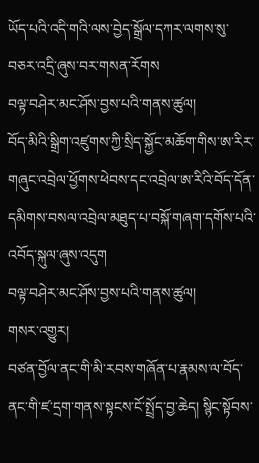ཡོད་པའི་འདི་གའི་ལས་བྱེད་སྒྲོལ་དཀར་ལགས་སུ་བཅར་འདྲི་ཞུས་བར་གསན་རོགས
བལྟ་བཤེར་མང་ཤོས་བྱས་པའི་གནས་ཚུལ།
བོད་མིའི་སྒྲིག་འཛུགས་ཀྱི་སྲིད་སྐྱོང་མཆོག་གིས་ཨ་རིར་གཞུང་འབྲེལ་ཕྱོགས་ཕེབས་དང་འབྲེལ་ཨ་རིའི་བོད་དོན་དམིགས་བསལ་འབྲེལ་མཐུད་པ་བསྐོ་གཞག་དགོས་པའི་འབོད་སྐུལ་ཞུས་འདུག
བལྟ་བཤེར་མང་ཤོས་བྱས་པའི་གནས་ཚུལ།
གསར་འགྱུར།
བཙན་བྱོལ་ནང་གི་མི་རབས་གཞོན་པ་རྣམས་ལ་བོད་ནང་གི་ཛ་དྲག་གནས་སྟངས་ངོ་སྤྲོད་བྱ་ཆེད། སྙིང་སྟོབས་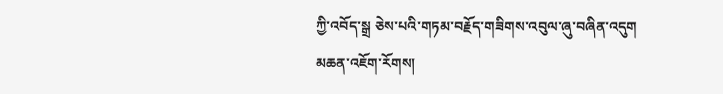ཀྱི་འབོད་སྒྲ ཅེས་པའི་གཏམ་བརྗོད་གཟིགས་འབུལ་ཞུ་བཞིན་འདུག
མཆན་འཇོག་རོགས།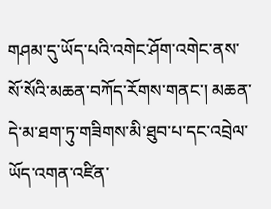གཤམ་དུ་ཡོད་པའི་འགེང་ཤོག་འགེང་ནས་སོ་སོའི་མཆན་བཀོད་རོགས་གནང་། མཆན་དེ་མ་ཐག་ཏུ་གཟིགས་མི་ཐུབ་པ་དང་འབྲེལ་ཡོད་འགན་འཛིན་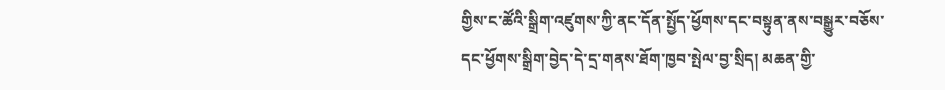གྱིས་ང་ཚོའི་སྒྲིག་འཛུགས་ཀྱི་ནང་དོན་སྤྱོད་ཕྱོགས་དང་བསྟུན་ནས་བསྒྱུར་བཅོས་དང་ཕྱོགས་སྒྲིག་བྱེད་དེ་དྲ་གནས་ཐོག་ཁྱབ་སྤེལ་བྱ་སྲིད། མཆན་གྱི་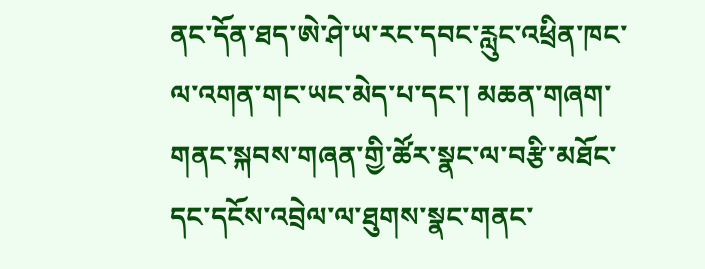ནང་དོན་ཐད་ཨེ་ཤེ་ཡ་རང་དབང་རླུང་འཕྲིན་ཁང་ལ་འགན་གང་ཡང་མེད་པ་དང་། མཆན་གཞག་གནང་སྐབས་གཞན་གྱི་ཚོར་སྣང་ལ་བརྩི་མཐོང་དང་དངོས་འབྲེལ་ལ་ཐུགས་སྣང་གནང་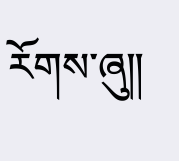རོགས་ཞུ༎